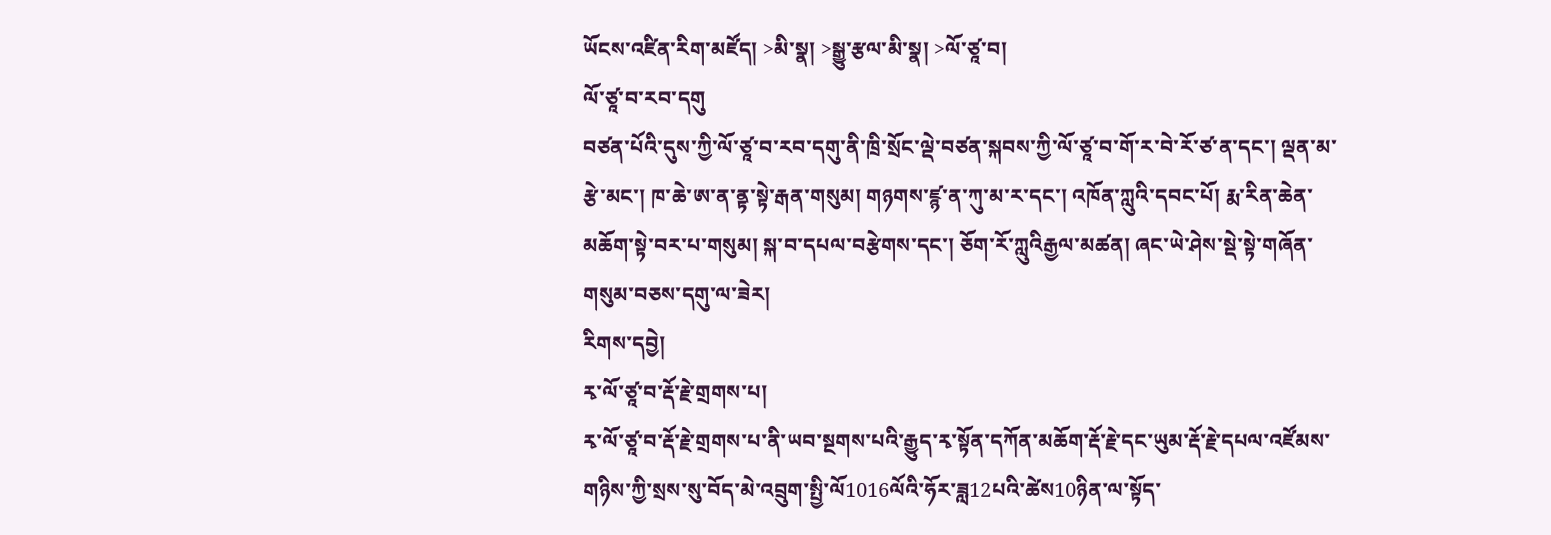ཡོངས་འཛིན་རིག་མཛོད། >མི་སྣ། >སྒྱུ་རྩལ་མི་སྣ། >ལོ་ཙཱ་བ།
ལོ་ཙཱ་བ་རབ་དགུ
བཙན་པོའི་དུས་ཀྱི་ལོ་ཙཱ་བ་རབ་དགུ་ནི་ཁྲི་སྲོང་ལྡེ་བཙན་སྐབས་ཀྱི་ལོ་ཙཱ་བ་གོ་ར་བེ་རོ་ཙ་ན་དང་། ལྡན་མ་རྩེ་མང་། ཁ་ཆེ་ཨ་ན་ནྟ་སྟེ་རྒན་གསུམ། གཉགས་ཛྙ་ན་ཀུ་མ་ར་དང་། འཁོན་ཀླུའི་དབང་པོ། རྨ་རིན་ཆེན་མཆོག་སྟེ་བར་པ་གསུམ། སྐ་བ་དཔལ་བརྩེགས་དང་། ཅོག་རོ་ཀླུའིརྒྱལ་མཚན། ཞང་ཡེ་ཤེས་སྡེ་སྟེ་གཞོན་གསུམ་བཅས་དགུ་ལ་ཟེར།
རིགས་དབྱེ།
རྭ་ལོ་ཙཱ་བ་རྡོ་རྗེ་གྲགས་པ།
རྭ་ལོ་ཙཱ་བ་རྡོ་རྗེ་གྲགས་པ་ནི་ཡབ་སྔགས་པའི་རྒྱུད་རྭ་སྟོན་དཀོན་མཆོག་རྡོ་རྗེ་དང་ཡུམ་རྡོ་རྗེ་དཔལ་འཛོམས་གཉིས་ཀྱི་སྲས་སུ་བོད་མེ་འབྲུག་སྤྱི་ལོ1016ལོའི་ཧོར་ཟླ12པའི་ཚེས10ཉིན་ལ་སྟོད་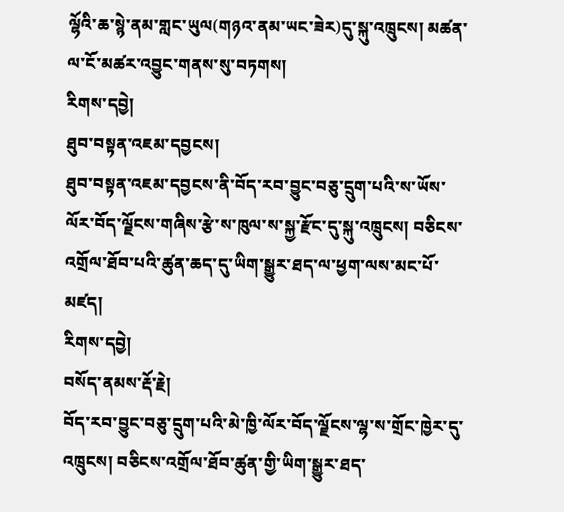ལྷོའི་ཆ་སྙེ་ནམ་གླང་ཡུལ(གཉའ་ནམ་ཡང་ཟེར)དུ་སྐུ་འཁྲུངས། མཚན་ལ་ངོ་མཚར་འབྱུང་གནས་སུ་བཏགས།
རིགས་དབྱེ།
ཐུབ་བསྟན་འཇམ་དབྱངས།
ཐུབ་བསྟན་འཇམ་དབྱངས་ནི་བོད་རབ་བྱུང་བཅུ་དྲུག་པའི་ས་ཡོས་ལོར་བོད་ལྗོངས་གཞིས་རྩེ་ས་ཁུལ་ས་སྐྱ་རྫོང་དུ་སྐུ་འཁྲུངས། བཅིངས་འགྲོལ་ཐོབ་པའི་ཚུན་ཆད་དུ་ཡིག་སྒྱུར་ཐད་ལ་ཕྱག་ལས་མང་པོ་མཛད།
རིགས་དབྱེ།
བསོད་ནམས་རྡོ་རྗེ།
བོད་རབ་བྱུང་བཅུ་དྲུག་པའི་མེ་ཁྱི་ལོར་བོད་ལྗོངས་ལྷ་ས་གྲོང་ཁྱེར་དུ་འཁྲུངས། བཅིངས་འགྲོལ་ཐོབ་ཚུན་གྱི་ཡིག་སྒྱུར་ཐད་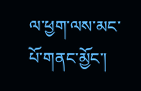ལ་ཕྱག་ལས་མང་པོ་གནང་མྱོང་།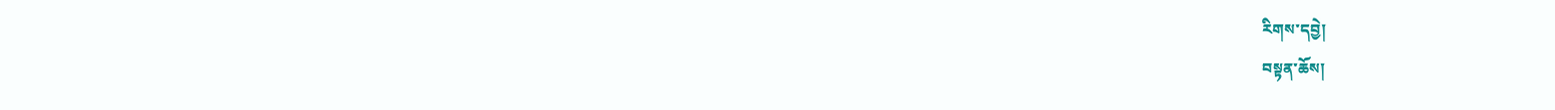རིགས་དབྱེ།
བསྟན་ཆོས།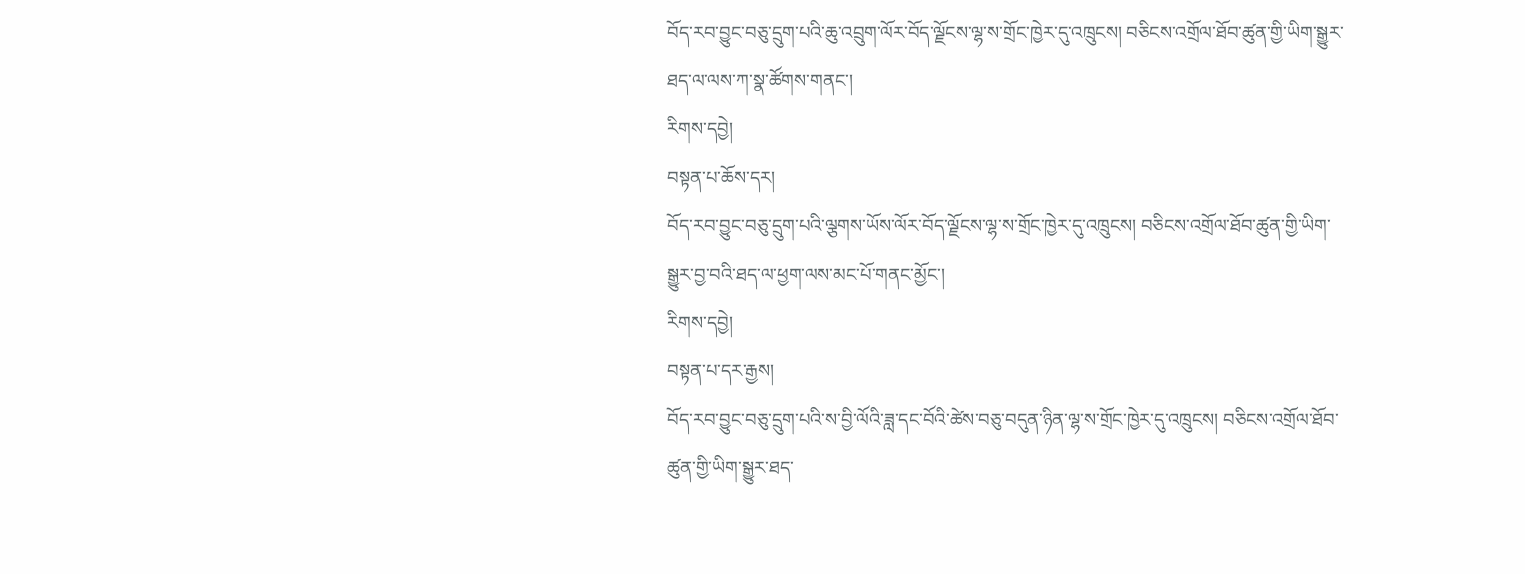བོད་རབ་བྱུང་བཅུ་དྲུག་པའི་ཆུ་འབྲུག་ལོར་བོད་ལྗོངས་ལྷ་ས་གྲོང་ཁྱེར་དུ་འཁྲུངས། བཅིངས་འགྲོལ་ཐོབ་ཚུན་གྱི་ཡིག་སྒྱུར་ཐད་ལ་ལས་ཀ་སྣ་ཚོགས་གནང་།
རིགས་དབྱེ།
བསྟན་པ་ཆོས་དར།
བོད་རབ་བྱུང་བཅུ་དྲུག་པའི་ལྕགས་ཡོས་ལོར་བོད་ལྗོངས་ལྷ་ས་གྲོང་ཁྱེར་དུ་འཁྲུངས། བཅིངས་འགྲོལ་ཐོབ་ཚུན་གྱི་ཡིག་སྒྱུར་བྱ་བའི་ཐད་ལ་ཕྱག་ལས་མང་པོ་གནང་མྱོང་།
རིགས་དབྱེ།
བསྟན་པ་དར་རྒྱས།
བོད་རབ་བྱུང་བཅུ་དྲུག་པའི་ས་བྱི་ལོའི་ཟླ་དང་བོའི་ཚེས་བཅུ་བདུན་ཉིན་ལྷ་ས་གྲོང་ཁྱེར་དུ་འཁྲུངས། བཅིངས་འགྲོལ་ཐོབ་ཚུན་གྱི་ཡིག་སྒྱུར་ཐད་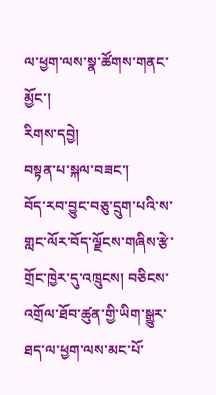ལ་ཕྱག་ལས་སྣ་ཚོགས་གནང་མྱོང་།
རིགས་དབྱེ།
བསྟན་པ་སྐལ་བཟང་།
བོད་རབ་བྱུང་བཅུ་དྲུག་པའི་ས་གླང་ལོར་བོད་ལྗོངས་གཞིས་རྩེ་གྲོང་ཁྱེར་དུ་འཁྲུངས། བཅིངས་འགྲོལ་ཐོབ་ཚུན་གྱི་ཡིག་སྒྱུར་ཐད་ལ་ཕྱག་ལས་མང་པོ་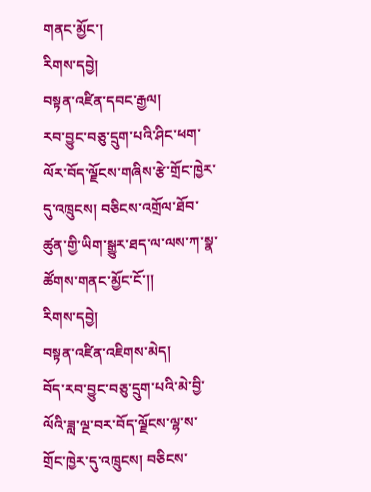གནང་མྱོང་།
རིགས་དབྱེ།
བསྟན་འཛིན་དབང་རྒྱལ།
རབ་བྱུང་བཅུ་དྲུག་པའི་ཤིང་ཕག་ལོར་བོད་ལྗོངས་གཞིས་རྩེ་གྲོང་ཁྱེར་དུ་འཁྲུངས། བཅིངས་འགྲོལ་ཐོབ་ཚུན་གྱི་ཡིག་སྒྱུར་ཐད་ལ་ལས་ཀ་སྣ་ཚོགས་གནང་མྱོང་ངོ་།།
རིགས་དབྱེ།
བསྟན་འཛིན་འཇིགས་མེད།
བོད་རབ་བྱུང་བཅུ་དྲུག་པའི་མེ་བྱི་ལོའི་ཟླ་ལྔ་བར་བོད་ལྗོངས་ལྷ་ས་གྲོང་ཁྱེར་དུ་འཁྲུངས། བཅིངས་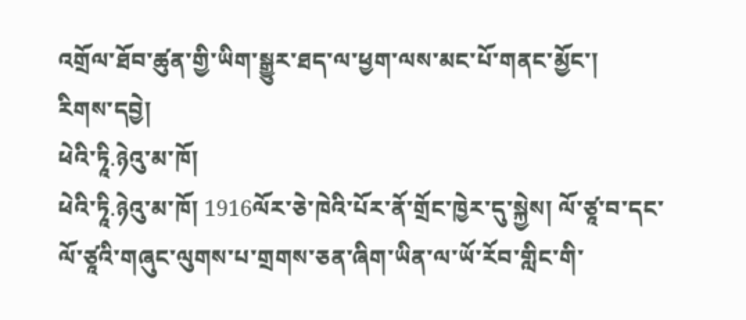འགྲོལ་ཐོབ་ཚུན་གྱི་ཡིག་སྒྱུར་ཐད་ལ་ཕྱག་ལས་མང་པོ་གནང་མྱོང་།
རིགས་དབྱེ།
ཕེའི་ཏཱི.ཉེའུ་མ་ཁོ།
ཕེའི་ཏཱི.ཉེའུ་མ་ཁོ། 1916ལོར་ཅེ་ཁེའི་པོར་ནོ་གྲོང་ཁྱེར་དུ་སྐྱེས། ལོ་ཙཱ་བ་དང་ལོ་ཙཱའི་གཞུང་ལུགས་པ་གྲགས་ཅན་ཞིག་ཡིན་ལ་ཡོ་རོབ་གླིང་གི་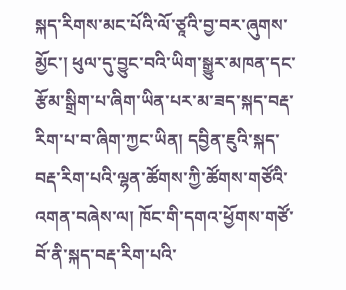སྐད་རིགས་མང་པོའི་ལོ་ཙཱའི་བྱ་བར་ཞུགས་མྱོང་། ཕུལ་དུ་བྱུང་བའི་ཡིག་སྒྱུར་མཁན་དང་རྩོམ་སྒྲིག་པ་ཞིག་ཡིན་པར་མ་ཟད་སྐད་བརྡ་རིག་པ་བ་ཞིག་ཀྱང་ཡིན། དབྱིན་ཇུའི་སྐད་བརྡ་རིག་པའི་ལྷན་ཚོགས་ཀྱི་ཚོགས་གཙོའི་འགན་བཞེས་ལ། ཁོང་གི་དགའ་ཕྱོགས་གཙོ་བོ་ནི་སྐད་བརྡ་རིག་པའི་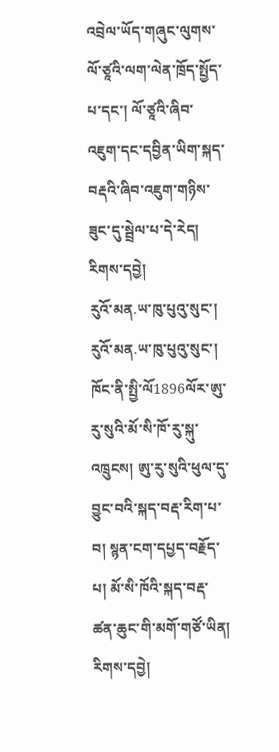འབྲེལ་ཡོད་གཞུང་ལུགས་ལོ་ཙཱའི་ལག་ལེན་ཁྲོད་སྤྱོད་པ་དང་། ལོ་ཙཱའི་ཞིབ་འཇུག་དང་དབྱིན་ཡིག་སྐད་བརྡའི་ཞིབ་འཇུག་གཉིས་ཟུང་དུ་སྦྲེལ་པ་དེ་རེད།
རིགས་དབྱེ།
རུའོ་མན.ཡ་ཁུ་པུའུ་སུང་།
རུའོ་མན.ཡ་ཁུ་པུའུ་སུང་། ཁོང་ནི་སྤྱི་ལོ1896ལོར་ཨུ་རུ་སུའི་མོ་སི་ཁོ་རུ་སྐུ་འཁྲུངས། ཨུ་རུ་སུའི་ཕུལ་དུ་བྱུང་བའི་སྐད་བརྡ་རིག་པ་བ། སྙན་ངག་དཔྱད་བརྗོད་པ། མོ་སི་ཁོའི་སྐད་བརྡ་ཚན་ཆུང་གི་མགོ་གཙོ་ཡིན།
རིགས་དབྱེ།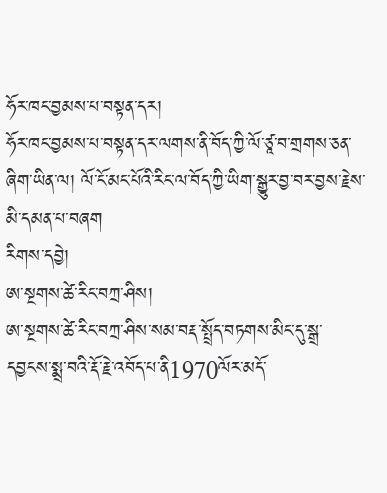ཧོར་ཁང་བྱམས་པ་བསྟན་དར།
ཧོར་ཁང་བྱམས་པ་བསྟན་དར་ལགས་ནི་བོད་ཀྱི་ལོ་ཙཱ་བ་གྲགས་ཅན་ཞིག་ཡིན་ལ། ལོ་ངོ་མང་པོའི་རིང་ལ་བོད་ཀྱི་ཡིག་སྒྱུར་བྱ་བར་བྱས་རྗེས་མི་དམན་པ་བཞག
རིགས་དབྱེ།
ཨ་སྔགས་ཚེ་རིང་བཀྲ་ཤིས།
ཨ་སྔགས་ཚེ་རིང་བཀྲ་ཤིས་སམ་བརྡ་སྤྲོད་བཏགས་མིང་དུ་སྒྲ་དབྱངས་སྨྲ་བའི་རྡོ་རྗེ་འབོད་པ་ནི1970ལོར་མདོ་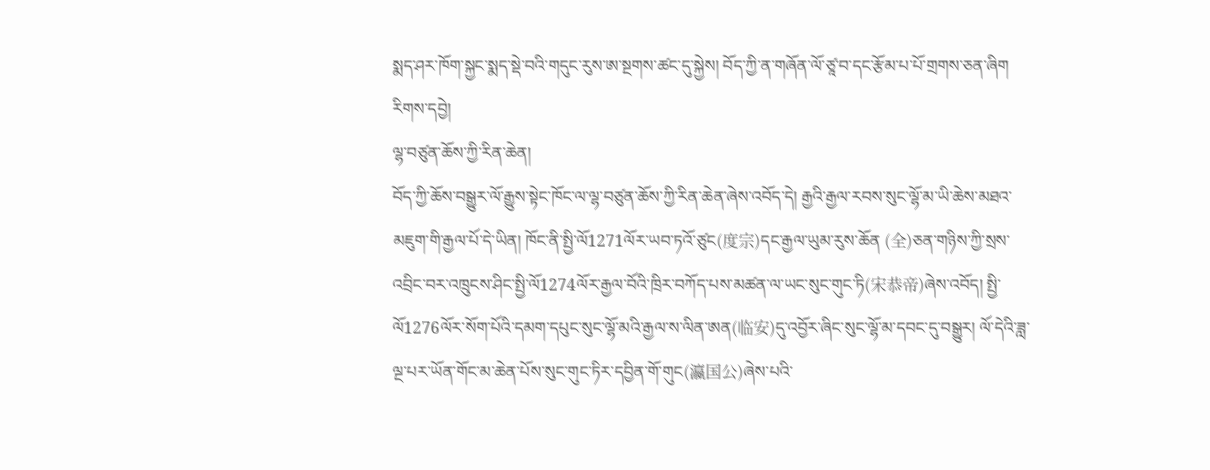སྨད་ཤར་ཁོག་སྐྱང་སྨད་སྡེ་བའི་གདུང་རུས་ཨ་སྔགས་ཚང་དུ་སྐྱེས། བོད་ཀྱི་ན་གཞོན་ལོ་ཙཱ་བ་དང་རྩོམ་པ་པོ་གྲགས་ཅན་ཞིག
རིགས་དབྱེ།
ལྷ་བཙུན་ཆོས་ཀྱི་རིན་ཆེན།
བོད་ཀྱི་ཆོས་བསྒྱུར་ལོ་རྒྱུས་སྟེང་ཁོང་ལ་ལྷ་བཙུན་ཆོས་ཀྱི་རིན་ཆེན་ཞེས་འབོད་དེ། རྒྱའི་རྒྱལ་རབས་སུང་ལྷོ་མ་ཡི་ཆེས་མཐའ་མཇུག་གི་རྒྱལ་པོ་དེ་ཡིན། ཁོང་ནི་སྤྱི་ལོ1271ལོར་ཡབ་ཏའོ་ཙུང(度宗)དང་རྒྱལ་ཡུམ་རུས་ཆོན (全)ཅན་གཉིས་ཀྱི་སྲས་འབྲིང་བར་འཁྲུངས་ཤིང་སྤྱི་ལོ1274ལོར་རྒྱལ་བོའི་ཁྲིར་བཀོད་པས་མཚན་ལ་ཡང་སུང་གུང་ཏི(宋恭帝)ཞེས་འབོད། སྤྱི་ལོ1276ལོར་སོག་པོའི་དམག་དཔུང་སུང་ལྷོ་མའི་རྒྱལ་ས་ལིན་ཨན(临安)དུ་འབྱོར་ཞིང་སུང་ལྷོ་མ་དབང་དུ་བསྒྱུར། ལོ་དེའི་ཟླ་ལྔ་པར་ཡོན་གོང་མ་ཆེན་པོས་སུང་གུང་ཏིར་དབྱིན་གོ་གུང(瀛国公)ཞེས་པའི་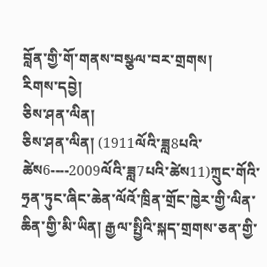བློན་གྱི་གོ་གནས་བསྩལ་བར་གྲགས།
རིགས་དབྱེ།
ཅིས་ཤན་ལིན།
ཅིས་ཤན་ལིན། (1911ལོའི་ཟླ8པའི་ཚེས6----2009ལོའི་ཟླ7པའི་ཚེས11)ཀྲུང་གོའི་ཧྲན་ཏུང་ཞིང་ཆེན་ལོའོ་ཁྲིན་གྲོང་ཁྱེར་གྱི་ལིན་ཆིན་གྱི་མི་ཡིན། རྒྱལ་སྤྱིའི་སྐད་གྲགས་ཅན་གྱི་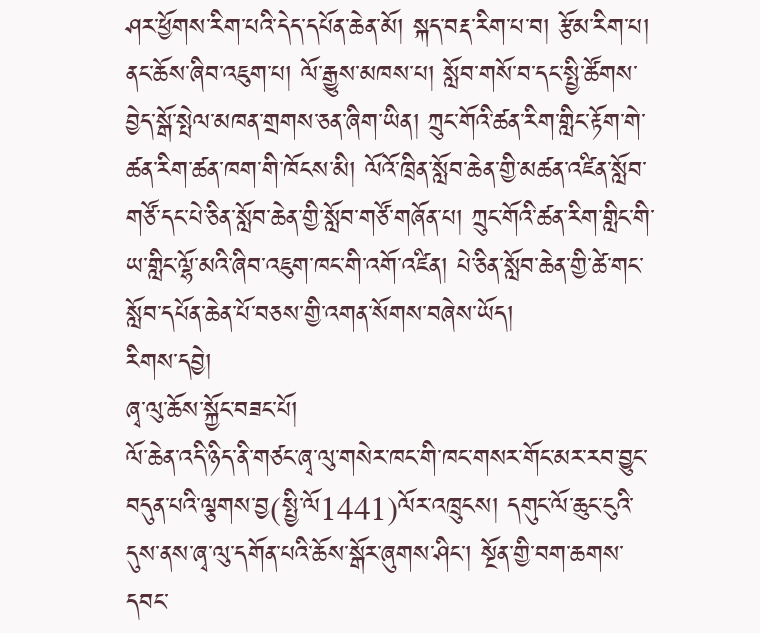ཤར་ཕྱོགས་རིག་པའི་དེད་དཔོན་ཆེན་མོ། སྐད་བརྡ་རིག་པ་བ། རྩོམ་རིག་པ། ནང་ཆོས་ཞིབ་འཇུག་པ། ལོ་རྒྱུས་མཁས་པ། སློབ་གསོ་བ་དང་སྤྱི་ཚོགས་བྱེད་སྒོ་སྤེལ་མཁན་གྲགས་ཅན་ཞིག་ཡིན། ཀྲུང་གོའི་ཚན་རིག་གླིང་རྟོག་གེ་ཚན་རིག་ཚན་ཁག་གི་ཁོངས་མི། ལོའོ་ཁྲིན་སློབ་ཆེན་གྱི་མཚན་འཛིན་སློབ་གཙོ་དང་པེ་ཅིན་སློབ་ཆེན་གྱི་སློབ་གཙོ་གཞོན་པ། ཀྲུང་གོའི་ཚན་རིག་གླིང་གི་ཡ་གླིང་ལྷོ་མའི་ཞིབ་འཇུག་ཁང་གི་འགོ་འཛིན། པེ་ཅིན་སློབ་ཆེན་གྱི་ཚེ་གང་སློབ་དཔོན་ཆེན་པོ་བཅས་གྱི་འགན་སོགས་བཞེས་ཡོད།
རིགས་དབྱེ།
ཞྭ་ལུ་ཆོས་སྐྱོང་བཟང་པོ།
ལོ་ཆེན་འདི་ཉིད་ནི་གཙང་ཞྭ་ལུ་གསེར་ཁང་གི་ཁང་གསར་གོང་མར་རབ་བྱུང་བདུན་པའི་ལྕགས་བྱ(སྤྱི་ལོ1441)ལོར་འཁྲུངས། དགུང་ལོ་ཆུང་ངུའི་དུས་ནས་ཞྭ་ལུ་དགོན་པའི་ཆོས་སྒོར་ཞུགས་ཤིང་། སྔོན་གྱི་བག་ཆགས་དབང་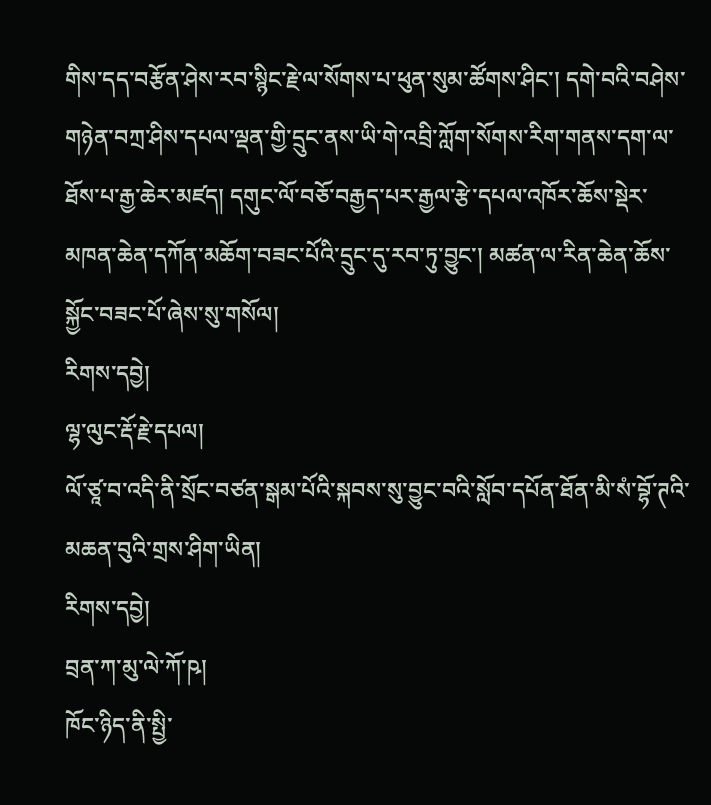གིས་དད་བརྩོན་ཤེས་རབ་སྙིང་རྗེ་ལ་སོགས་པ་ཕུན་སུམ་ཚོགས་ཤིང་། དགེ་བའི་བཤེས་གཉེན་བཀྲ་ཤིས་དཔལ་ལྡན་གྱི་དྲུང་ནས་ཡི་གེ་འབྲི་ཀློག་སོགས་རིག་གནས་དག་ལ་ཐོས་པ་རྒྱ་ཆེར་མཛད། དགུང་ལོ་བཅོ་བརྒྱད་པར་རྒྱལ་རྩེ་དཔལ་འཁོར་ཆོས་སྡེར་མཁན་ཆེན་དཀོན་མཆོག་བཟང་པོའི་དྲུང་དུ་རབ་ཏུ་བྱུང་། མཚན་ལ་རིན་ཆེན་ཆོས་སྐྱོང་བཟང་པོ་ཞེས་སུ་གསོལ།
རིགས་དབྱེ།
ལྷ་ལུང་རྡོ་རྗེ་དཔལ།
ལོ་ཙཱ་བ་འདི་ནི་སྲོང་བཙན་སྒམ་པོའི་སྐབས་སུ་བྱུང་བའི་སློབ་དཔོན་ཐོན་མི་སཾ་བྷོ་ཊའི་མཆན་བུའི་གྲས་ཤིག་ཡིན།
རིགས་དབྱེ།
བྲན་ཀ་མུ་ལེ་ཀོ་ཥ།
ཁོང་ཉིད་ནི་སྤྱི་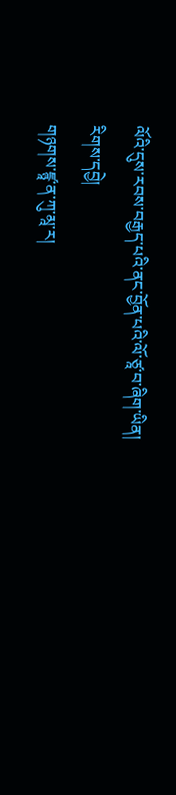ལོའི་དུས་རབས་བརྒྱད་པའི་ནང་བྱོན་པའི་ལོ་ཙཱ་བ་ཞིག་ཡིན།
རིགས་དབྱེ།
གཉགས་ཛྙཱ་ན་ཀུ་མཱ་ར།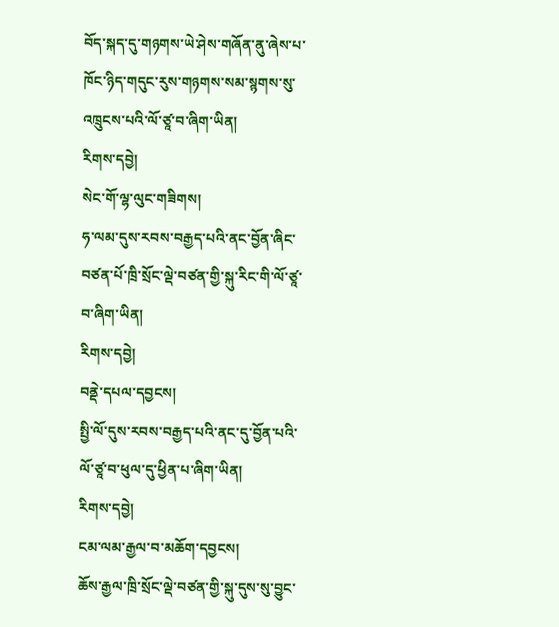བོད་སྐད་དུ་གཉགས་ཡེ་ཤེས་གཞོན་ནུ་ཞེས་པ་ཁོང་ཉིད་གདུང་རུས་གཉགས་སམ་སྙགས་སུ་འཁྲུངས་པའི་ལོ་ཙཱ་བ་ཞིག་ཡིན།
རིགས་དབྱེ།
སེང་གོ་ལྷ་ལུང་གཟིགས།
ཧ་ལམ་དུས་རབས་བརྒྱད་པའི་ནང་བྱོན་ཞིང་བཙན་པོ་ཁྲི་སྲོང་ལྡེ་བཙན་གྱི་སྐུ་རིང་གི་ལོ་ཙཱ་བ་ཞིག་ཡིན།
རིགས་དབྱེ།
བནྡེ་དཔལ་དབྱངས།
སྤྱི་ལོ་དུས་རབས་བརྒྱད་པའི་ནང་དུ་བྱོན་པའི་ལོ་ཙཱ་བ་ཕུལ་དུ་ཕྱིན་པ་ཞིག་ཡིན།
རིགས་དབྱེ།
ངམ་ལམ་རྒྱལ་བ་མཆོག་དབྱངས།
ཆོས་རྒྱལ་ཁྲི་སྲོང་ལྡེ་བཙན་གྱི་སྐུ་དུས་སུ་བྱུང་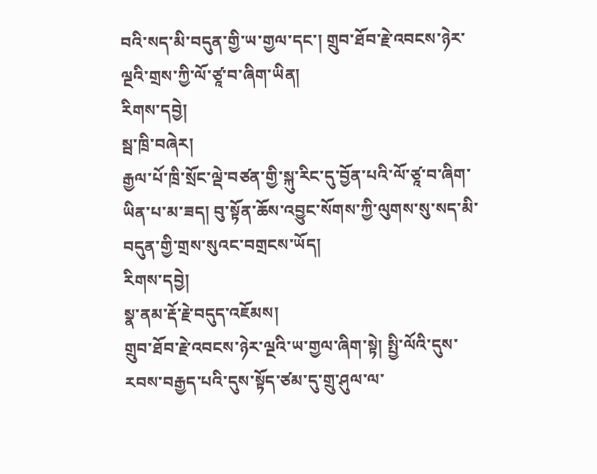བའི་སད་མི་བདུན་གྱི་ཡ་གྱལ་དང་། གྲུབ་ཐོབ་རྗེ་འབངས་ཉེར་ལྔའི་གྲས་ཀྱི་ལོ་ཙཱ་བ་ཞིག་ཡིན།
རིགས་དབྱེ།
སྦ་ཁྲི་བཞེར།
རྒྱལ་པོ་ཁྲི་སྲོང་ལྡེ་བཙན་གྱི་སྐུ་རིང་དུ་བྱོན་པའི་ལོ་ཙཱ་བ་ཞིག་ཡིན་པ་མ་ཟད། བུ་སྟོན་ཆོས་འབྱུང་སོགས་ཀྱི་ལུགས་སུ་སད་མི་བདུན་གྱི་གྲས་སུའང་བགྲངས་ཡོད།
རིགས་དབྱེ།
སྣ་ནམ་རྡོ་རྗེ་བདུད་འཇོམས།
གྲུབ་ཐོབ་རྗེ་འབངས་ཉེར་ལྔའི་ཡ་གྱལ་ཞིག་སྟེ། སྤྱི་ལོའི་དུས་རབས་བརྒྱད་པའི་དུས་སྟོད་ཙམ་དུ་གྲུ་ཤུལ་ལ་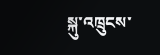སྐུ་འཁྲུངས་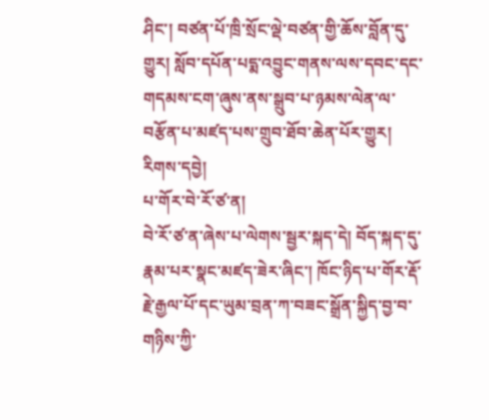ཤིང་། བཙན་པོ་ཁྲི་སྲོང་ལྡེ་བཙན་གྱི་ཆོས་བློན་དུ་གྱུར། སློབ་དཔོན་པདྨ་འབྱུང་གནས་ལས་དབང་དང་གདམས་ངག་ཞུས་ནས་སྒྲུབ་པ་ཉམས་ལེན་ལ་བརྩོན་པ་མཛད་པས་གྲུབ་ཐོབ་ཆེན་པོར་གྱུར།
རིགས་དབྱེ།
པ་གོར་བེ་རོ་ཙ་ན།
བེ་རོ་ཙ་ན་ཞེས་པ་ལེགས་སྦྱར་སྐད་དེ། བོད་སྐད་དུ་རྣམ་པར་སྣང་མཛད་ཟེར་ཞིང་། ཁོང་ཉིད་པ་གོར་རྡོ་རྗེ་རྒྱལ་པོ་དང་ཡུམ་བྲན་ཀ་བཟང་སྒྲོན་སྐྱིད་བྱ་བ་གཉིས་ཀྱི་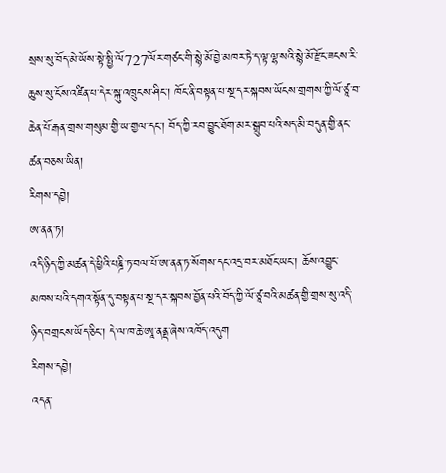སྲས་སུ་བོད་མེ་ཡོས་སྟེ་སྤྱི་ལོ727ལོར་གཙང་གི་སྙེ་མོ་བྱེ་མཁར་ཏེ་ད་ལྟ་ལྷ་སའི་སྙེ་མོ་རྫོང་ཟངས་རི་ཆུས་སུ་ངོས་འཛིན་པ་དེར་སྐུ་འཁྲུངས་ཤིང་། ཁོང་ནི་བསྟན་པ་སྔ་དར་སྐབས་ཡོངས་གྲགས་ཀྱི་ལོ་ཙཱ་བ་ཆེན་པོ་རྒན་གྲས་གསུམ་གྱི་ཡ་གྱལ་དང་། བོད་ཀྱི་རབ་བྱུང་ཐོག་མར་སྒྲུབ་པའི་སད་མི་བདུན་གྱི་ནང་ཚན་བཅས་ཡིན།
རིགས་དབྱེ།
ཨ་ནན་ཏ།
འདི་ཉིད་ཀྱི་མཚན་དེ་ཕྱིའི་པཎྜི་ཏ་བལ་པོ་ཨ་ནན་ཏ་སོགས་དང་འདྲ་བར་མཐོང་ཡང་། ཆོས་འབྱུང་མཁས་པའི་དགའ་སྟོན་དུ་བསྟན་པ་སྔ་དར་སྐབས་བྱོན་པའི་བོད་ཀྱི་ལོ་ཙཱ་བའི་མཚན་གྱི་གྲས་སུ་འདི་ཉིད་བགྲངས་ཡོད་ཅིང་། དེ་ལ་ཁ་ཆེ་ཨཱ་ནནྡ་ཞེས་འཁོད་འདུག
རིགས་དབྱེ།
འདན་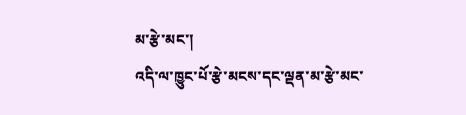མ་རྩེ་མང་།
འདི་ལ་ཁྱུང་པོ་རྩེ་མངས་དང་ལྡན་མ་རྩེ་མང་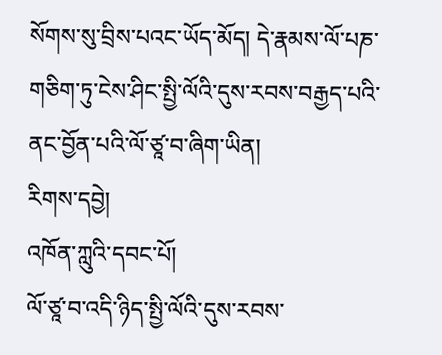སོགས་སུ་བྲིས་པའང་ཡོད་མོད། དེ་རྣམས་ལོ་པཎ་གཅིག་ཏུ་ངེས་ཤིང་སྤྱི་ལོའི་དུས་རབས་བརྒྱད་པའི་ནང་བྱོན་པའི་ལོ་ཙཱ་བ་ཞིག་ཡིན།
རིགས་དབྱེ།
འཁོན་ཀླུའི་དབང་པོ།
ལོ་ཙཱ་བ་འདི་ཉིད་སྤྱི་ལོའི་དུས་རབས་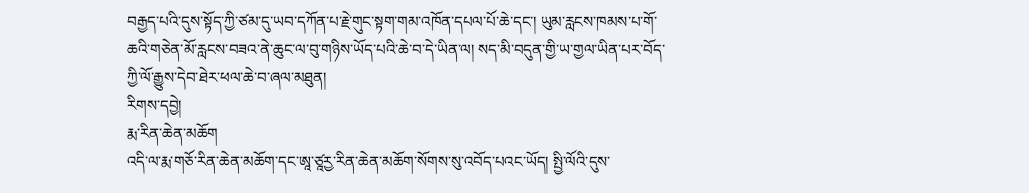བརྒྱད་པའི་དུས་སྟོད་ཀྱི་ཙམ་དུ་ཡབ་དཀོན་པ་རྗེ་གུང་སྟག་གམ་འཁོན་དཔལ་པོ་ཆེ་དང་། ཡུམ་རླངས་ཁམས་པ་གོ་ཆའི་གཅེན་མོ་རླངས་བཟའ་ནེ་ཆུང་ལ་བུ་གཉིས་ཡོད་པའི་ཆེ་བ་དེ་ཡིན་ལ། སད་མི་བདུན་གྱི་ཡ་གྱལ་ཡིན་པར་བོད་ཀྱི་ལོ་རྒྱུས་དེབ་ཐེར་ཕལ་ཆེ་བ་ཞལ་མཐུན།
རིགས་དབྱེ།
རྨ་རིན་ཆེན་མཆོག
འདི་ལ་རྨ་གཅོ་རིན་ཆེན་མཆོག་དང་ཨཱ་ཙཱརྱ་རིན་ཆེན་མཆོག་སོགས་སུ་འབོད་པའང་ཡོད། སྤྱི་ལོའི་དུས་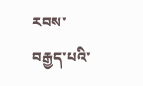རབས་བརྒྱད་པའི་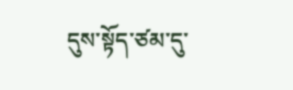དུས་སྟོད་ཙམ་དུ་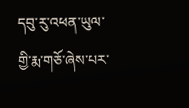དབུ་རུ་འཕན་ཡུལ་གྱི་རྨ་གཅོ་ཞེས་པར་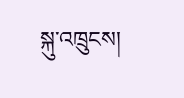སྐུ་འཁྲུངས།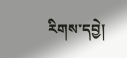རིགས་དབྱེ།